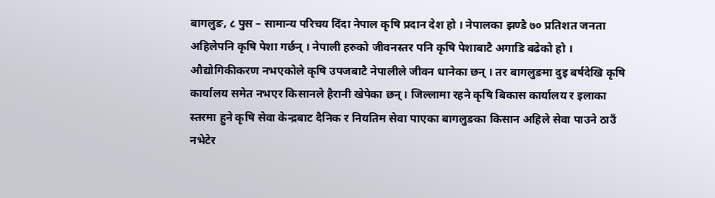बागलुङ, ८ पुस – सामान्य परिचय दिंदा नेपाल कृषि प्रदान देश हो । नेपालका झण्डै ७० प्रतिशत जनता अहिलेपनि कृषि पेशा गर्छन् । नेपाली हरुको जीवनस्तर पनि कृषि पेशाबाटै अगाडि बढेको हो । औद्योगिकीकरण नभएकोले कृषि उपजबाटै नेपालीले जीवन धानेका छन् । तर बागलुङमा दुइ बर्षदेखि कृषि कार्यालय समेत नभएर किसानले हैरानी खेपेका छन् । जिल्लामा रहने कृषि बिकास कार्यालय र इलाका स्तरमा हुने कृषि सेवा केन्द्रबाट दैनिक र नियतिम सेवा पाएका बागलुङका किसान अहिले सेवा पाउने ठाउँ नभेटेर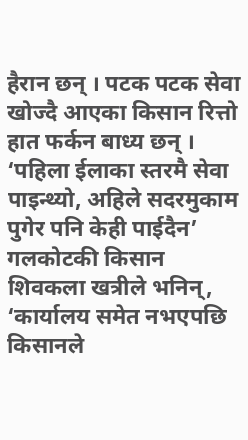हैरान छन् । पटक पटक सेवा खोज्दै आएका किसान रित्तो हात फर्कन बाध्य छन् । ‘पहिला ईलाका स्तरमै सेवा पाइन्थ्यो, अहिले सदरमुकाम पुगेर पनि केही पाईदैन’ गलकोटकी किसान शिवकला खत्रीले भनिन्, ‘कार्यालय समेत नभएपछि किसानले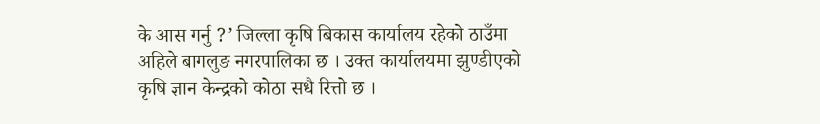के आस गर्नु ?’ जिल्ला कृषि बिकास कार्यालय रहेको ठाउँमा अहिले बागलुङ नगरपालिका छ । उक्त कार्यालयमा झुण्डीएको कृषि ज्ञान केन्द्रको कोठा सधै रित्तो छ ।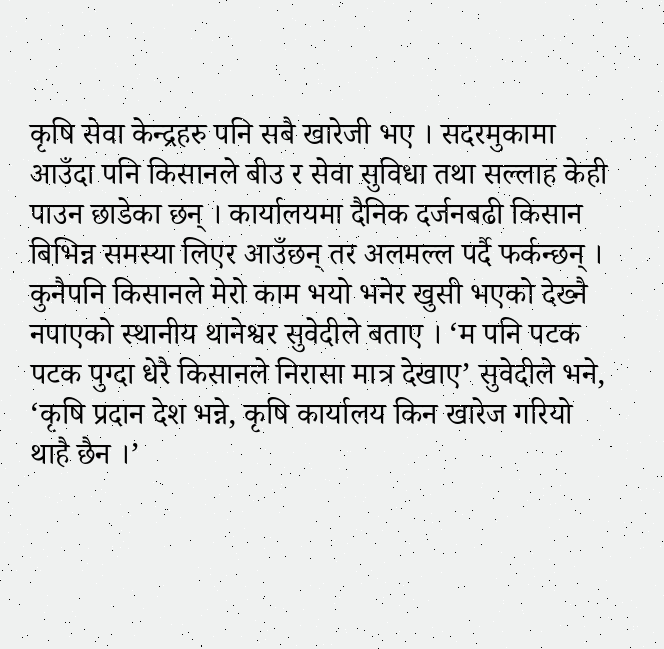कृषि सेवा केन्द्रहरु पनि सबै खारेजी भए । सदरमुकामा आउँदा पनि किसानले बीउ र सेवा सुविधा तथा सल्लाह केही पाउन छाडेका छन् । कार्यालयमा दैनिक दर्जनबढी किसान बिभिन्न समस्या लिएर आउँछन् तर अलमल्ल पर्दै फर्कन्छन् । कुनैपनि किसानले मेरो काम भयो भनेर खुसी भएको देख्नै नपाएको स्थानीय थानेश्वर सुवेदीले बताए । ‘म पनि पटक पटक पुग्दा धेरै किसानले निरासा मात्र देखाए’ सुवेदीले भने, ‘कृषि प्रदान देश भन्ने, कृषि कार्यालय किन खारेज गरियो थाहै छैन ।’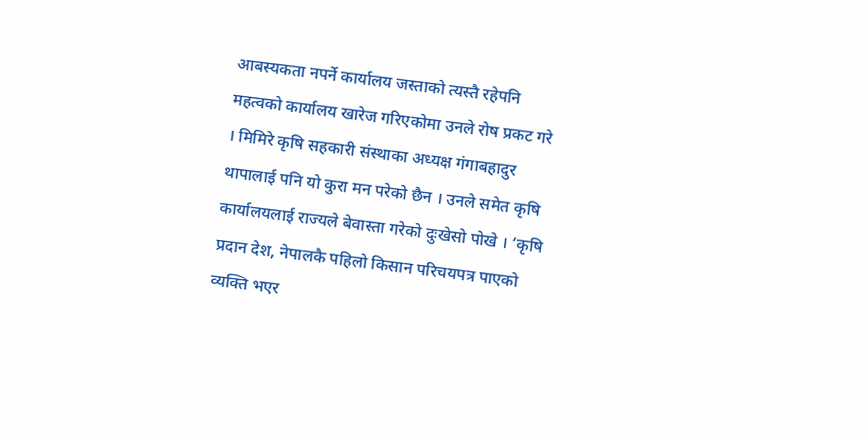आबस्यकता नपर्ने कार्यालय जस्ताको त्यस्तै रहेपनि महत्वको कार्यालय खारेज गरिएकोमा उनले रोष प्रकट गरे । मिमिरे कृषि सहकारी संस्थाका अध्यक्ष गंगाबहादुर थापालाई पनि यो कुरा मन परेको छैन । उनले समेत कृषि कार्यालयलाई राज्यले बेवास्ता गरेको दुःखेसो पोखे । ‘कृषि प्रदान देश, नेपालकै पहिलो किसान परिचयपत्र पाएको व्यक्ति भएर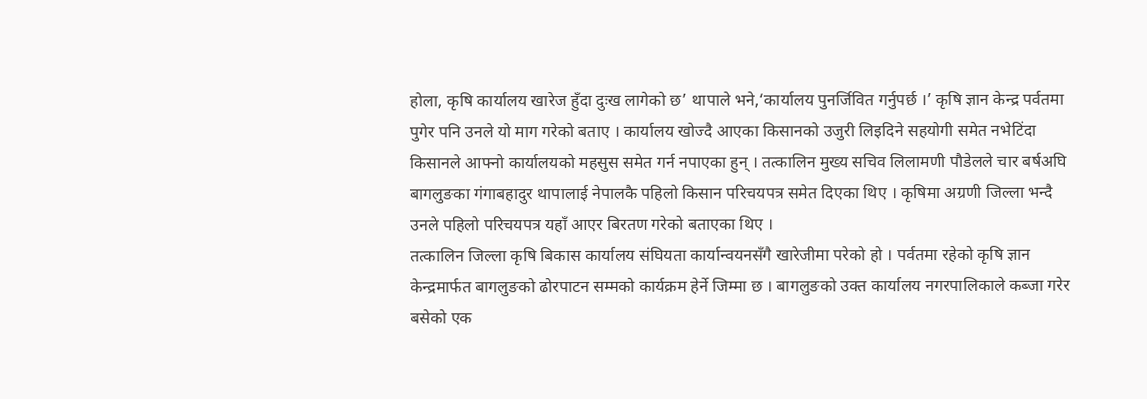होला, कृषि कार्यालय खारेज हुँदा दुःख लागेको छ’ थापाले भने,‘कार्यालय पुनर्जिवित गर्नुपर्छ ।’ कृषि ज्ञान केन्द्र पर्वतमा पुगेर पनि उनले यो माग गरेको बताए । कार्यालय खोज्दै आएका किसानको उजुरी लिइदिने सहयोगी समेत नभेटिंदा किसानले आफ्नो कार्यालयको महसुस समेत गर्न नपाएका हुन् । तत्कालिन मुख्य सचिव लिलामणी पौडेलले चार बर्षअघि बागलुङका गंगाबहादुर थापालाई नेपालकै पहिलो किसान परिचयपत्र समेत दिएका थिए । कृषिमा अग्रणी जिल्ला भन्दै उनले पहिलो परिचयपत्र यहाँ आएर बिरतण गरेको बताएका थिए ।
तत्कालिन जिल्ला कृषि बिकास कार्यालय संघियता कार्यान्वयनसँगै खारेजीमा परेको हो । पर्वतमा रहेको कृषि ज्ञान केन्द्रमार्फत बागलुङको ढोरपाटन सम्मको कार्यक्रम हेर्ने जिम्मा छ । बागलुङको उक्त कार्यालय नगरपालिकाले कब्जा गरेर बसेको एक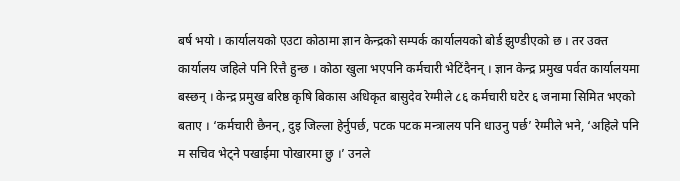बर्ष भयो । कार्यालयको एउटा कोठामा ज्ञान केन्द्रको सम्पर्क कार्यालयको बोर्ड झुण्डीएको छ । तर उक्त कार्यालय जहिले पनि रित्तै हुन्छ । कोठा खुला भएपनि कर्मचारी भेटिंदैनन् । ज्ञान केन्द्र प्रमुख पर्वत कार्यालयमा बस्छन् । केन्द्र प्रमुख बरिष्ठ कृषि बिकास अधिकृत बासुदेव रेग्मीले ८६ कर्मचारी घटेर ६ जनामा सिमित भएको बताए । ‘कर्मचारी छैनन्, दुइ जिल्ला हेर्नुपर्छ, पटक पटक मन्त्रालय पनि धाउनु पर्छ’ रेग्मीले भने, ‘अहिले पनि म सचिव भेट्ने पखाईमा पोखारमा छु ।’ उनले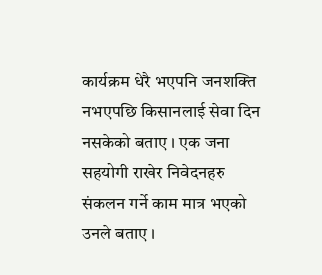कार्यक्रम धेरै भएपनि जनशक्ति नभएपछि किसानलाई सेवा दिन नसकेको बताए । एक जना सहयोगी राखेर निवेदनहरु संकलन गर्ने काम मात्र भएको उनले बताए ।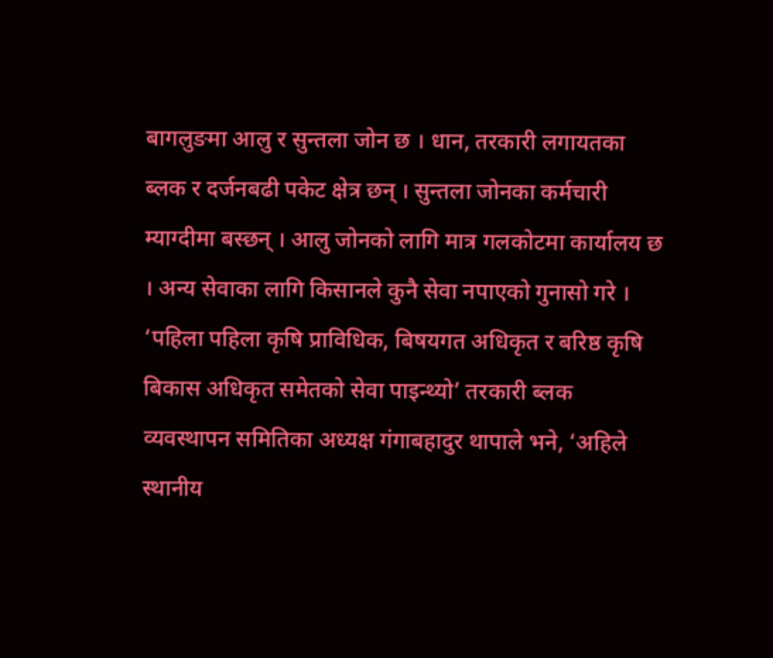बागलुङमा आलु र सुन्तला जोन छ । धान, तरकारी लगायतका ब्लक र दर्जनबढी पकेट क्षेत्र छन् । सुन्तला जोनका कर्मचारी म्याग्दीमा बस्छन् । आलु जोनको लागि मात्र गलकोटमा कार्यालय छ । अन्य सेवाका लागि किसानले कुनै सेवा नपाएको गुनासो गरे । ‘पहिला पहिला कृषि प्राविधिक, बिषयगत अधिकृत र बरिष्ठ कृषि बिकास अधिकृत समेतको सेवा पाइन्थ्यो’ तरकारी ब्लक व्यवस्थापन समितिका अध्यक्ष गंगाबहादुर थापाले भने, ‘अहिले स्थानीय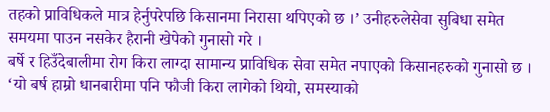तहको प्राविधिकले मात्र हेर्नुपरेपछि किसानमा निरासा थपिएको छ ।’ उनीहरुलेसेवा सुबिधा समेत समयमा पाउन नसकेर हैरानी खेपेको गुनासो गरे ।
बर्षे र हिउँदेबालीमा रोग किरा लाग्दा सामान्य प्राविधिक सेवा समेत नपाएको किसानहरुको गुनासो छ । ‘यो बर्ष हाम्रो धानबारीमा पनि फौजी किरा लागेको थियो, समस्याको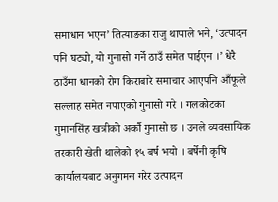समाधान भएन’ तित्याङका राजु थापाले भने, ‘उत्पादन पनि घट्यो, यो गुनासो गर्ने ठाउँ समेत पाईएन ।’ धेरै ठाउँमा धानको रोग किराबारे समाचार आएपनि आँफूले सल्लाह समेत नपाएको गुनासो गरे । गलकोटका गुमानसिंह खत्रीको अर्कौ गुनासो छ । उनले व्यवसायिक तरकारी खेती थालेको १५ बर्ष भयो । बर्षेनी कृषि कार्यालयबाट अनुगमन गरेर उत्पादन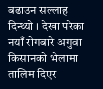बढाउन सल्लाह दिन्थ्यो । देखा परेका नयाँ रोगबारे अगुवा किसानको भेलामा तालिम दिएर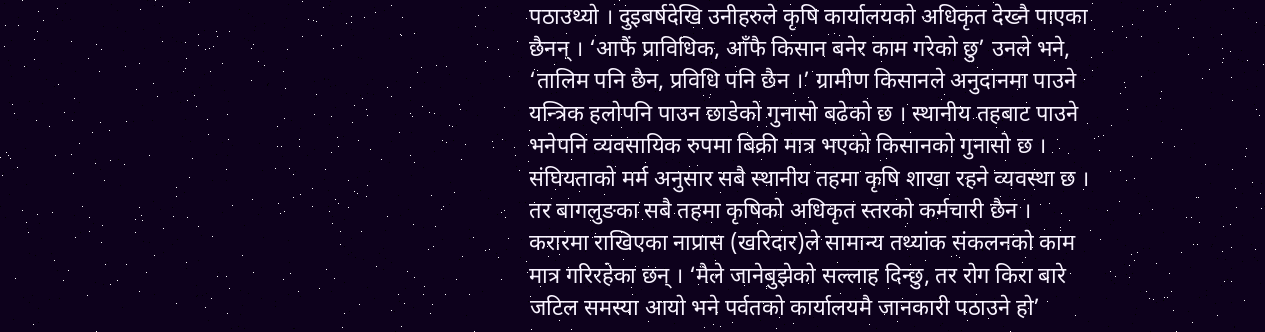पठाउथ्यो । दुइबर्षदेखि उनीहरुले कृषि कार्यालयको अधिकृत देख्नै पाएका छैनन् । ‘आफैं प्राविधिक, आँफै किसान बनेर काम गरेको छु’ उनले भने, ‘तालिम पनि छैन, प्रविधि पनि छैन ।’ ग्रामीण किसानले अनुदानमा पाउने यन्त्रिक हलोपनि पाउन छाडेको गुनासो बढेको छ । स्थानीय तहबाट पाउने भनेपनि व्यवसायिक रुपमा बिक्री मात्र भएको किसानको गुनासो छ । संघियताको मर्म अनुसार सबै स्थानीय तहमा कृषि शाखा रहने व्यवस्था छ । तर बागलुङका सबै तहमा कृषिको अधिकृत स्तरको कर्मचारी छैन । करारमा राखिएका नाप्रास (खरिदार)ले सामान्य तथ्यांक संकलनको काम मात्र गरिरहेका छन् । ‘मैले जानेबुझेको सल्लाह दिन्छु, तर रोग किरा बारे जटिल समस्या आयो भने पर्वतको कार्यालयमै जानकारी पठाउने हो’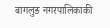बागलुङ नगरपालिकाकी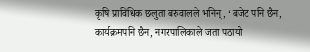कृषि प्राविधिक छलुता बरुवालले भनिन्, ‘बजेट पनि छैन, कार्यक्रमपनि छैन, नगरपालिकाले जता पठायो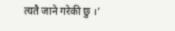त्यतै जाने गरेकी छु ।’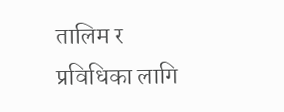तालिम र प्रविधिका लागि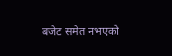बजेट समेत नभएको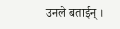उनले बताईन् ।